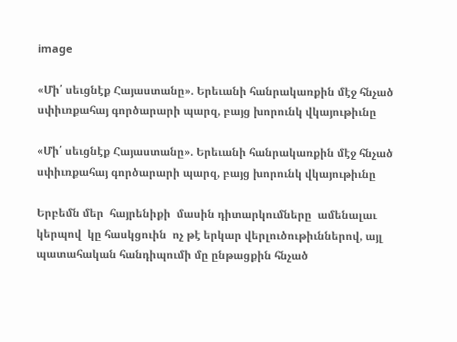image

«Մի՛ սեւցնէք Հայաստանը». Երեւանի հանրակառքին մէջ հնչած սփիւռքահայ գործարարի պարզ, բայց խորունկ վկայութիւնը

«Մի՛ սեւցնէք Հայաստանը». Երեւանի հանրակառքին մէջ հնչած սփիւռքահայ գործարարի պարզ, բայց խորունկ վկայութիւնը

Երբեմն մեր  հայրենիքի  մասին դիտարկումները  ամենալաւ կերպով  կը հասկցուին  ոչ թէ երկար վերլուծութիւններով, այլ պատահական հանդիպումի մը ընթացքին հնչած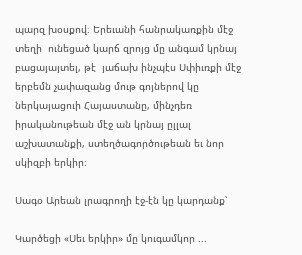պարզ խօսքով։ Երեւանի հանրակառքին մէջ տեղի  ունեցած կարճ զրոյց մը անգամ կրնայ բացայայտել, թէ  յաճախ ինչպէս Սփիւռքի մէջ երբեմն չափազանց մութ գոյներով կը ներկայացուի Հայաստանը, մինչդեռ իրականութեան մէջ ան կրնայ ըլլալ աշխատանքի, ստեղծագործութեան եւ նոր սկիզբի երկիր։

Սագօ Արեան լրագրողի էջ-էն կը կարդանք՝

Կարծեցի «Սեւ երկիր» մը կուգամկոր ...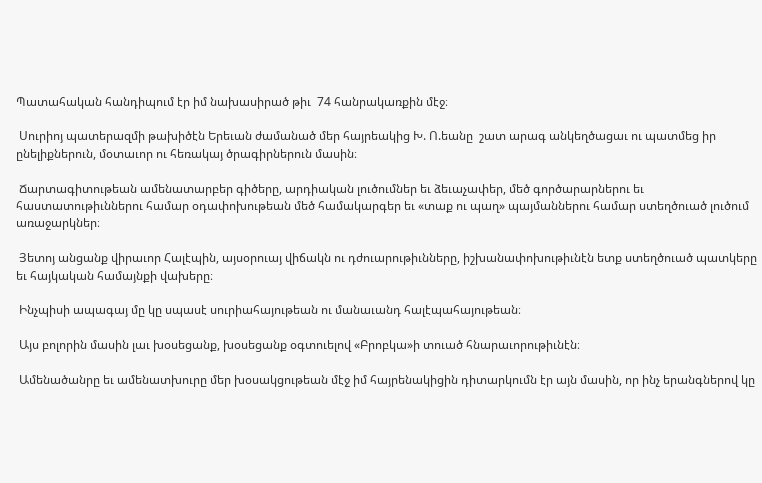Պատահական հանդիպում էր իմ նախասիրած թիւ  74 հանրակառքին մէջ։

 Սուրիոյ պատերազմի թախիծէն Երեւան ժամանած մեր հայրեակից Խ. Ո.եանը  շատ արագ անկեղծացաւ ու պատմեց իր ընելիքներուն, մօտաւոր ու հեռակայ ծրագիրներուն մասին։

 Ճարտագիտութեան ամենատարբեր գիծերը, արդիական լուծումներ եւ ձեւաչափեր, մեծ գործարարներու եւ հաստատութիւններու համար օդափոխութեան մեծ համակարգեր եւ «տաք ու պաղ» պայմաններու համար ստեղծուած լուծում առաջարկներ։

 Յետոյ անցանք վիրաւոր Հալէպին, այսօրուայ վիճակն ու դժուարութիւնները, իշխանափոխութիւնէն ետք ստեղծուած պատկերը եւ հայկական համայնքի վախերը։

 Ինչպիսի ապագայ մը կը սպասէ սուրիահայութեան ու մանաւանդ հալէպահայութեան։

 Այս բոլորին մասին լաւ խօսեցանք, խօսեցանք օգտուելով «Բրոբկա»ի տուած հնարաւորութիւնէն։

 Ամենածանրը եւ ամենատխուրը մեր խօսակցութեան մէջ իմ հայրենակիցին դիտարկումն էր այն մասին, որ ինչ երանգներով կը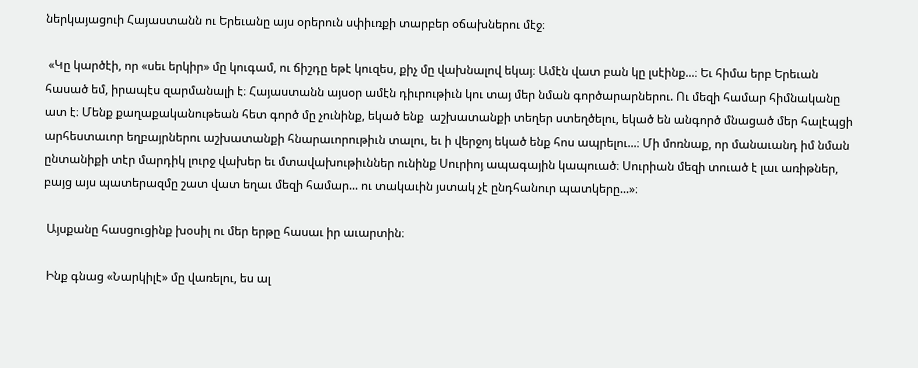ներկայացուի Հայաստանն ու Երեւանը այս օրերուն սփիւռքի տարբեր օճախներու մէջ։

 «Կը կարծէի, որ «սեւ երկիր» մը կուգամ, ու ճիշդը եթէ կուզես, քիչ մը վախնալով եկայ։ Ամէն վատ բան կը լսէինք...։ Եւ հիմա երբ Երեւան հասած եմ, իրապէս զարմանալի է։ Հայաստանն այսօր ամէն դիւրութիւն կու տայ մեր նման գործարարներու. Ու մեզի համար հիմնականը ատ է։ Մենք քաղաքականութեան հետ գործ մը չունինք, եկած ենք  աշխատանքի տեղեր ստեղծելու, եկած են անգործ մնացած մեր հալէպցի արհեստաւոր եղբայրներու աշխատանքի հնարաւորութիւն տալու, եւ ի վերջոյ եկած ենք հոս ապրելու...։ Մի մոռնաք, որ մանաւանդ իմ նման ընտանիքի տէր մարդիկ լուրջ վախեր եւ մտավախութիւններ ունինք Սուրիոյ ապագային կապուած։ Սուրիան մեզի տուած է լաւ առիթներ, բայց այս պատերազմը շատ վատ եղաւ մեզի համար... ու տակաւին յստակ չէ ընդհանուր պատկերը...»։

 Այսքանը հասցուցինք խօսիլ ու մեր երթը հասաւ իր աւարտին։

 Ինք գնաց «Նարկիլէ» մը վառելու, ես ալ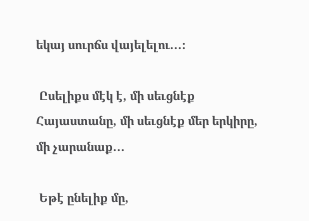եկայ սուրճս վայելելու...։

 Ըսելիքս մէկ է, մի սեւցնէք Հայաստանը, մի սեւցնէք մեր երկիրը, մի չարանաք...

 Եթէ ընելիք մը,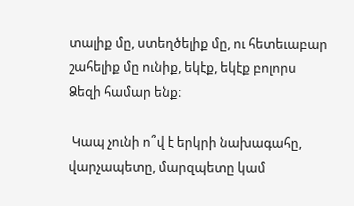տալիք մը, ստեղծելիք մը, ու հետեւաբար շահելիք մը ունիք, եկէք, եկէք բոլորս Ձեզի համար ենք։

 Կապ չունի ո՞վ է երկրի նախագահը, վարչապետը, մարզպետը կամ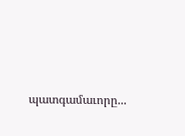պատգամաւորը...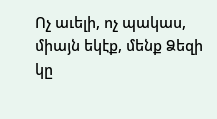Ոչ աւելի, ոչ պակաս, միայն եկէք, մենք Ձեզի կը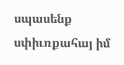սպասենք սփիւռքահայ իմ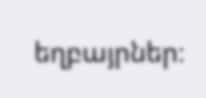եղբայրներ։